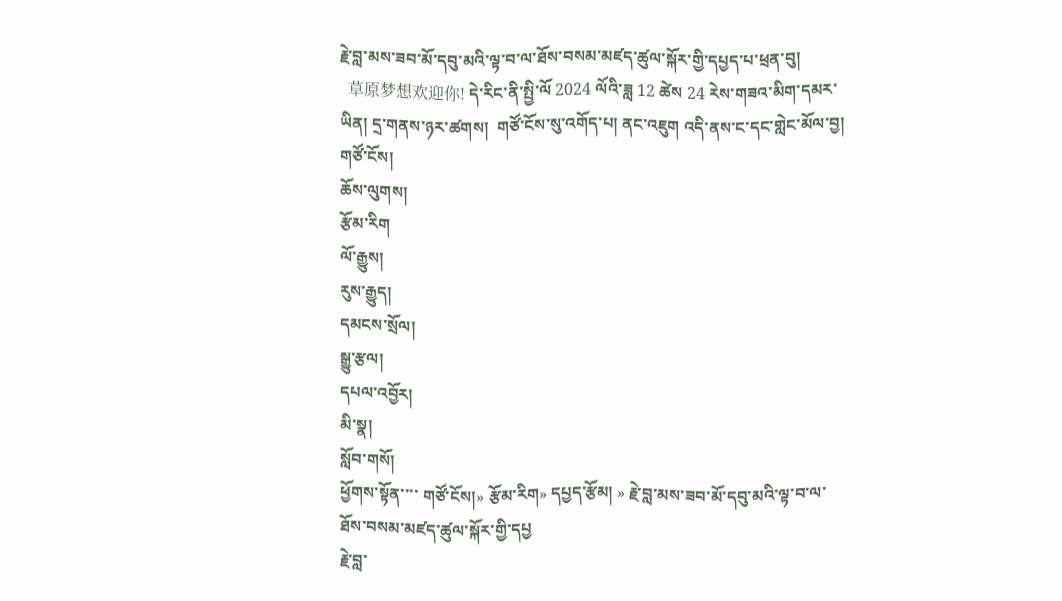རྗེ་བླ་མས་ཟབ་མོ་དབུ་མའི་ལྟ་བ་ལ་ཐོས་བསམ་མཛད་ཚུལ་སྐོར་གྱི་དཔྱད་པ་ཕྲན་བུ།
  草原梦想欢迎你! དེ་རིང་ནི་སྤྱི་ལོ 2024 ལོའི་ཟླ 12 ཚེས 24 རེས་གཟའ་མིག་དམར་ཡིན། དྲ་གནས་ཉར་ཚགས།  གཙོ་ངོས་སུ་འགོད་པ། ནང་འཇུག འདི་ནས་ང་དང་གླེང་མོལ་བྱ།
གཙོ་ངོས།
ཆོས་ལུགས།
རྩོམ་རིག
ལོ་རྒྱུས།
རུས་རྒྱུད།
དམངས་སྲོལ།
སྒྱུ་རྩལ།
དཔལ་འབྱོར།
མི་སྣ།
སློབ་གསོ།
ཕྱོགས་སྟོན་་་་ གཙོ་ངོས།» རྩོམ་རིག» དཔྱད་རྩོམ། » རྗེ་བླ་མས་ཟབ་མོ་དབུ་མའི་ལྟ་བ་ལ་ཐོས་བསམ་མཛད་ཚུལ་སྐོར་གྱི་དཔྱ
རྗེ་བླ་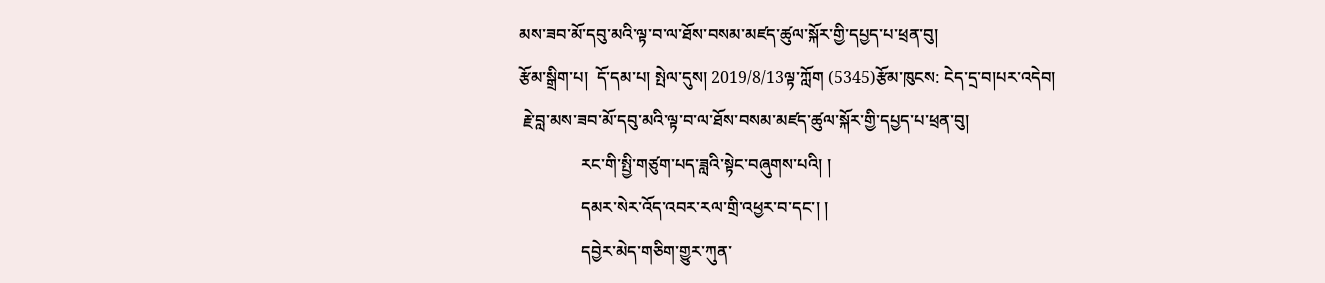མས་ཟབ་མོ་དབུ་མའི་ལྟ་བ་ལ་ཐོས་བསམ་མཛད་ཚུལ་སྐོར་གྱི་དཔྱད་པ་ཕྲན་བུ།
རྩོམ་སྒྲིག་པ།  དོ་དམ་པ། སྤེལ་དུས། 2019/8/13ལྟ་ཀློག (5345)རྩོམ་ཁུངས: ངེད་དྲ་བ།པར་འདེབ།
 རྗེ་བླ་མས་ཟབ་མོ་དབུ་མའི་ལྟ་བ་ལ་ཐོས་བསམ་མཛད་ཚུལ་སྐོར་གྱི་དཔྱད་པ་ཕྲན་བུ།
               རང་གི་སྤྱི་གཙུག་པད་ཟླའི་སྟེང་བཞུགས་པའི། །
               དམར་སེར་འོད་འབར་རལ་གྲི་འཕྱར་བ་དང་། །
               དབྱེར་མེད་གཅིག་གྱུར་ཀུན་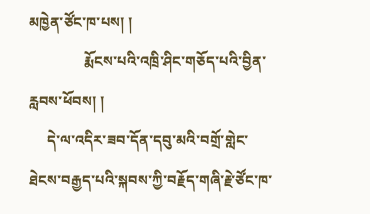མཁྱེན་ཙོང་ཁ་པས། །
               རྨོངས་པའི་འཁྲི་ཤིང་གཅོད་པའི་བྱིན་རླབས་ཕོབས། །
     དེ་ལ་འདིར་ཟབ་དོན་དབུ་མའི་བགྲོ་གླེང་ཐེངས་བརྒྱད་པའི་སྐབས་ཀྱི་བརྗོད་གཞི་རྗེ་ཙོང་ཁ་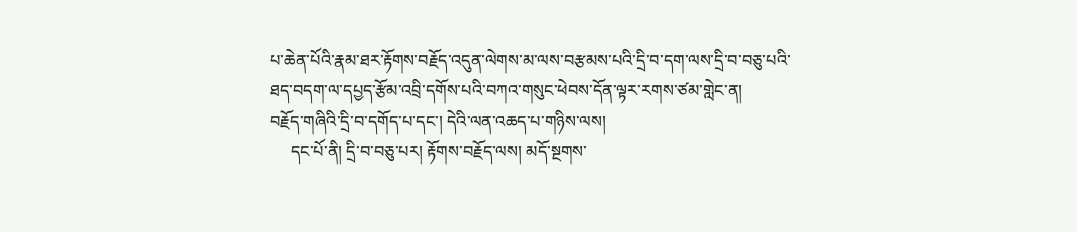པ་ཆེན་པོའི་རྣམ་ཐར་རྟོགས་བརྗོད་འདུན་ལེགས་མ་ལས་བརྩམས་པའི་དྲི་བ་དག་ལས་དྲི་བ་བཅུ་པའི་ཐད་བདག་ལ་དཔྱད་རྩོམ་འབྲི་དགོས་པའི་བཀའ་གསུང་ཕེབས་དོན་ལྟར་རགས་ཙམ་གླེང་ན།
བརྗོད་གཞིའི་དྲི་བ་དགོད་པ་དང་། དེའི་ལན་འཆད་པ་གཉིས་ལས།
     དང་པོ་ནི། དྲི་བ་བཅུ་པར། རྟོགས་བརྗོད་ལས། མདོ་སྔགས་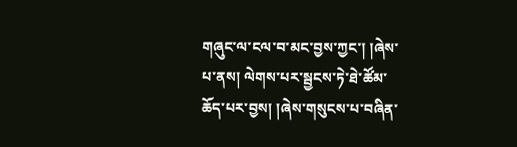གཞུང་ལ་ངལ་བ་མང་བྱས་ཀྱང་། །ཞེས་པ་ནས། ལེགས་པར་སྦྱངས་ཏེ་ཐེ་ཚོམ་ཆོད་པར་བྱས། །ཞེས་གསུངས་པ་བཞིན་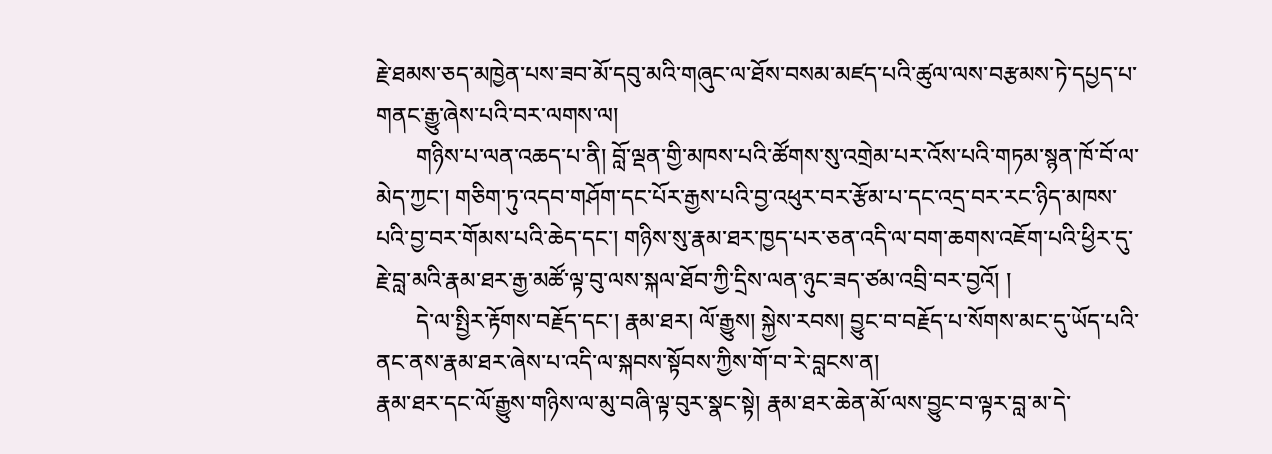རྗེ་ཐམས་ཅད་མཁྱེན་པས་ཟབ་མོ་དབུ་མའི་གཞུང་ལ་ཐོས་བསམ་མཛད་པའི་ཚུལ་ལས་བརྩམས་ཏེ་དཔྱད་པ་གནང་རྒྱུ་ཞེས་པའི་བར་ལགས་ལ།
       གཉིས་པ་ལན་འཆད་པ་ནི། བློ་ལྡན་གྱི་མཁས་པའི་ཚོགས་སུ་འགྲེམ་པར་འོས་པའི་གཏམ་སྙན་ཁོ་བོ་ལ་མེད་ཀྱང་། གཅིག་ཏུ་འདབ་གཤོག་དང་པོར་རྒྱས་པའི་བྱ་འཕུར་བར་རྩོམ་པ་དང་འདྲ་བར་རང་ཉིད་མཁས་པའི་བྱ་བར་གོམས་པའི་ཆེད་དང་། གཉིས་སུ་རྣམ་ཐར་ཁྱད་པར་ཅན་འདི་ལ་བག་ཆགས་འཇོག་པའི་ཕྱིར་དུ་རྗེ་བླ་མའི་རྣམ་ཐར་རྒྱ་མཚོ་ལྟ་བུ་ལས་སྐལ་ཐོབ་ཀྱི་དྲིས་ལན་ཉུང་ཟད་ཙམ་འབྲི་བར་བྱའོ། །
       དེ་ལ་སྤྱིར་རྟོགས་བརྗོད་དང་། རྣམ་ཐར། ལོ་རྒྱུས། སྐྱེས་རབས། བྱུང་བ་བརྗོད་པ་སོགས་མང་དུ་ཡོད་པའི་ནང་ནས་རྣམ་ཐར་ཞེས་པ་འདི་ལ་སྐབས་སྟོབས་ཀྱིས་གོ་བ་རེ་བླངས་ན།
རྣམ་ཐར་དང་ལོ་རྒྱུས་གཉིས་ལ་མུ་བཞི་ལྟ་བུར་སྣང་སྟེ། རྣམ་ཐར་ཆེན་མོ་ལས་བྱུང་བ་ལྟར་བླ་མ་དེ་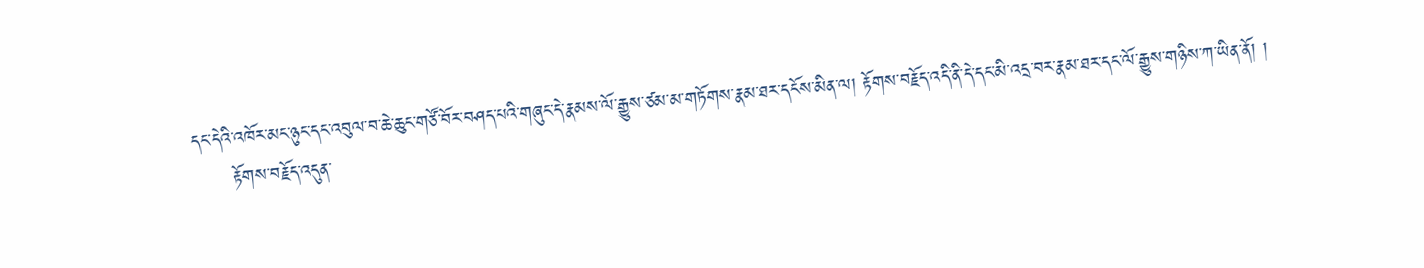དང་དེའི་འཁོར་མང་ཉུང་དང་འབུལ་བ་ཆེ་ཆུང་གཙོ་བོར་བཤད་པའི་གཞུང་དེ་རྣམས་ལོ་རྒྱུས་ཙམ་མ་གཏོགས་རྣམ་ཐར་དངོས་མིན་ལ། རྟོགས་བརྗོད་འདི་ནི་དེ་དང་མི་འདྲ་བར་རྣམ་ཐར་དང་ལོ་རྒྱུས་གཉིས་ཀ་ཡིན་ནོ། །
      རྟོགས་བརྗོད་འདུན་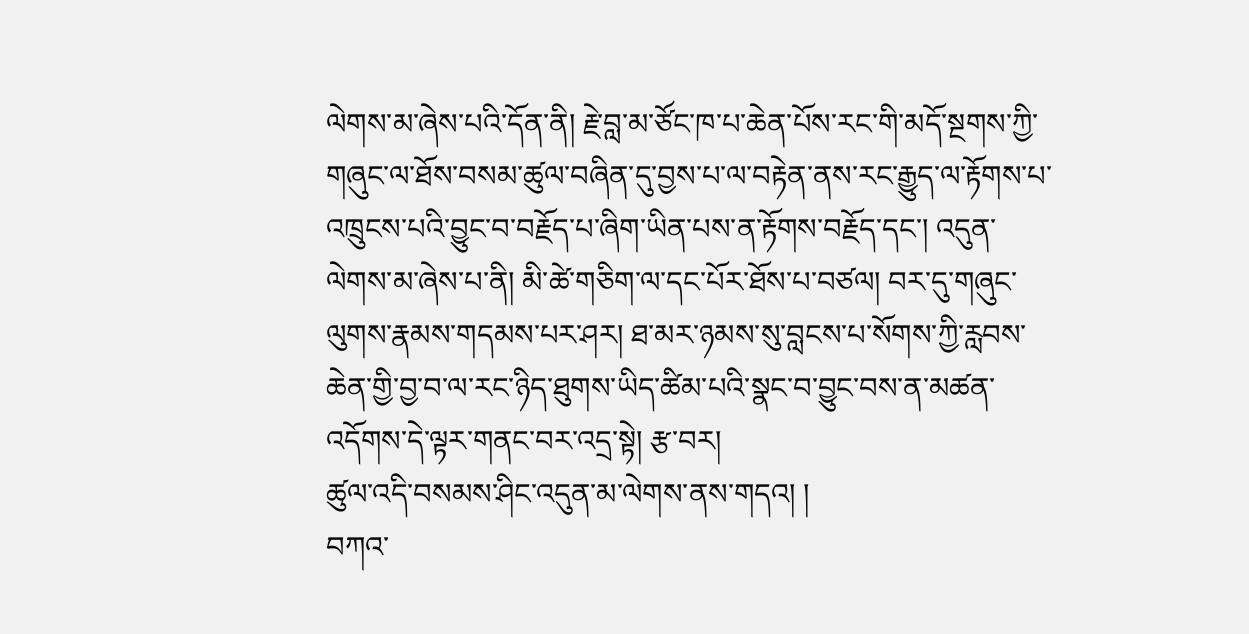ལེགས་མ་ཞེས་པའི་དོན་ནི། རྗེ་བླ་མ་ཙོང་ཁ་པ་ཆེན་པོས་རང་གི་མདོ་སྔགས་ཀྱི་གཞུང་ལ་ཐོས་བསམ་ཚུལ་བཞིན་དུ་བྱས་པ་ལ་བརྟེན་ནས་རང་རྒྱུད་ལ་རྟོགས་པ་འཁྲུངས་པའི་བྱུང་བ་བརྗོད་པ་ཞིག་ཡིན་པས་ན་རྟོགས་བརྗོད་དང་། འདུན་ལེགས་མ་ཞེས་པ་ནི། མི་ཚེ་གཅིག་ལ་དང་པོར་ཐོས་པ་བཙལ། བར་དུ་གཞུང་ལུགས་རྣམས་གདམས་པར་ཤར། ཐ་མར་ཉམས་སུ་བླངས་པ་སོགས་ཀྱི་རླབས་ཆེན་གྱི་བྱ་བ་ལ་རང་ཉིད་ཐུགས་ཡིད་ཚིམ་པའི་སྣང་བ་བྱུང་བས་ན་མཚན་འདོགས་དེ་ལྟར་གནང་བར་འདྲ་སྟེ། རྩ་བར།
ཚུལ་འདི་བསམས་ཤིང་འདུན་མ་ལེགས་ནས་གདའ། །
བཀའ་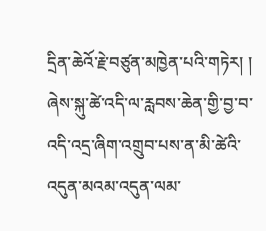དྲིན་ཆེའོ་རྗེ་བཙུན་མཁྱེན་པའི་གཏེར། །
ཞེས་སྐུ་ཚེ་འདི་ལ་རླབས་ཆེན་གྱི་བྱ་བ་འདི་འདྲ་ཞིག་འགྲུབ་པས་ན་མི་ཚེའི་འདུན་མའམ་འདུན་ལམ་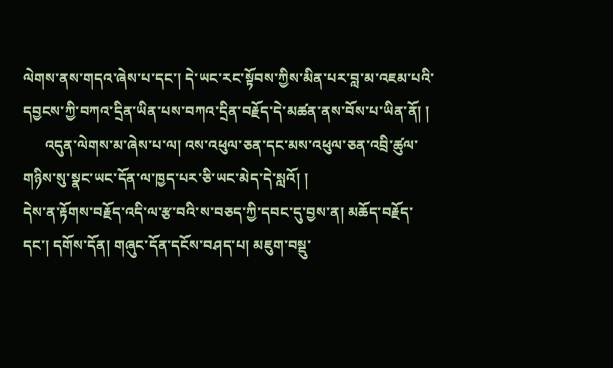ལེགས་ནས་གདའ་ཞེས་པ་དང་། དེ་ཡང་རང་སྟོབས་ཀྱིས་མིན་པར་བླ་མ་འཇམ་པའི་དབྱངས་ཀྱི་བཀའ་དྲིན་ཡིན་པས་བཀའ་དྲིན་བརྗོད་དེ་མཚན་ནས་བོས་པ་ཡིན་ནོ། །
      འདུན་ལེགས་མ་ཞེས་པ་ལ། འས་འཕུལ་ཅན་དང་མས་འཕུལ་ཅན་འབྲི་ཚུལ་གཉིས་སུ་སྣང་ཡང་དོན་ལ་ཁྱད་པར་ཅི་ཡང་མེད་དེ་སླའོ། །
དེས་ན་རྟོགས་བརྗོད་འདི་ལ་རྩ་བའི་ས་བཅད་ཀྱི་དབང་དུ་བྱས་ན། མཆོད་བརྗོད་དང་། དགོས་དོན། གཞུང་དོན་དངོས་བཤད་པ། མཇུག་བསྡུ་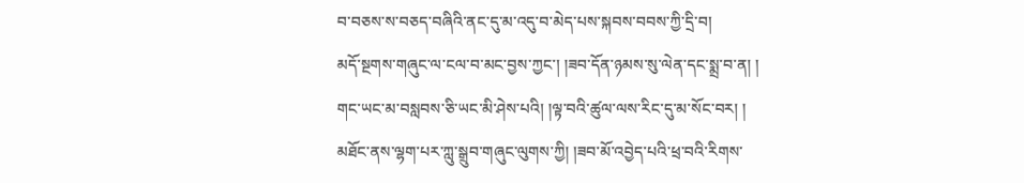བ་བཅས་ས་བཅད་བཞིའི་ནང་དུ་མ་འདུ་བ་མེད་པས་སྐབས་བབས་ཀྱི་དྲི་བ།
མདོ་སྔགས་གཞུང་ལ་ངལ་བ་མང་བྱས་ཀྱང་། །ཟབ་དོན་ཉམས་སུ་ལེན་དང་སྨྲ་བ་ན། །
གང་ཡང་མ་བསླབས་ཅི་ཡང་མི་ཤེས་པའི། །ལྟ་བའི་ཚུལ་ལས་རིང་དུ་མ་སོང་བར། །
མཐོང་ནས་ལྷག་པར་ཀླུ་སྒྲུབ་གཞུང་ལུགས་ཀྱི། །ཟབ་མོ་འབྱེད་པའི་ཕྲ་བའི་རིགས་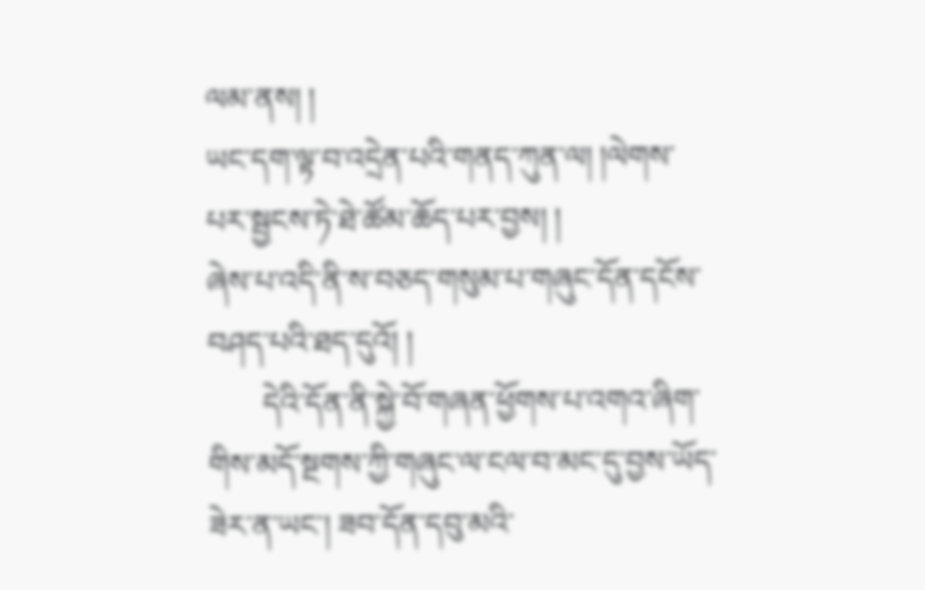ལམ་ནས། །
ཡང་དག་ལྟ་བ་འདྲེན་པའི་གནད་ཀུན་ལ། །ལེགས་པར་སྦྱངས་ཏེ་ཐེ་ཚོམ་ཆོད་པར་བྱས། །
ཞེས་པ་འདི་ནི་ས་བཅད་གསུམ་པ་གཞུང་དོན་དངོས་བཤད་པའི་ཐད་དུའོ། །
       དེའི་དོན་ནི་སྐྱེ་བོ་གཞན་ཕྱོགས་པ་འགའ་ཞིག་གིས་མདོ་སྔགས་ཀྱི་གཞུང་ལ་ངལ་བ་མང་དུ་བྱས་ཡོད་ཟེར་ན་ཡང་། ཟབ་དོན་དབུ་མའི་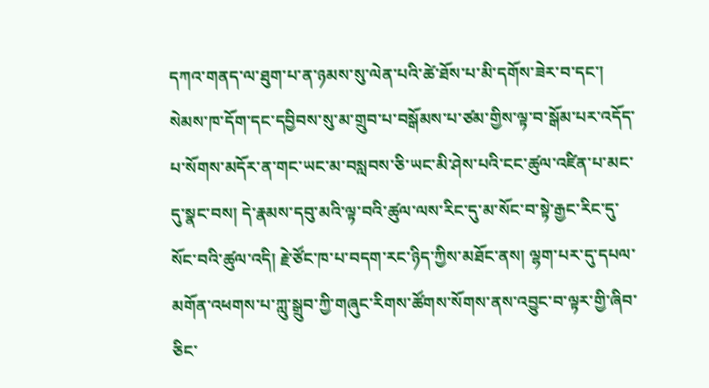དཀའ་གནད་ལ་ཐུག་པ་ན་ཉམས་སུ་ལེན་པའི་ཚེ་ཐོས་པ་མི་དགོས་ཟེར་བ་དང་། སེམས་ཁ་དོག་དང་དབྱིབས་སུ་མ་གྲུབ་པ་བསྒོམས་པ་ཙམ་གྱིས་ལྟ་བ་སྒོམ་པར་འདོད་པ་སོགས་མདོར་ན་གང་ཡང་མ་བསླབས་ཅི་ཡང་མི་ཤེས་པའི་ངང་ཚུལ་འཛིན་པ་མང་དུ་སྣང་བས། དེ་རྣམས་དབུ་མའི་ལྟ་བའི་ཚུལ་ལས་རིང་དུ་མ་སོང་བ་སྟེ་རྒྱང་རིང་དུ་སོང་བའི་ཚུལ་འདི། རྗེ་ཙོང་ཁ་པ་བདག་རང་ཉིད་ཀྱིས་མཐོང་ནས། ལྷག་པར་དུ་དཔལ་མགོན་འཕགས་པ་ཀླུ་སྒྲུབ་ཀྱི་གཞུང་རིགས་ཚོགས་སོགས་ནས་འབྱུང་བ་ལྟར་གྱི་ཞིབ་ཅིང་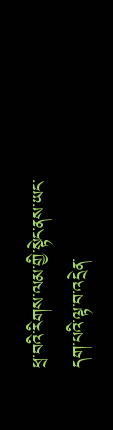ཕྲ་བའི་རིགས་ལམ་གྱི་སྟེང་ནས་ཡང་དག་པའི་ལྟ་བ་འདྲེན་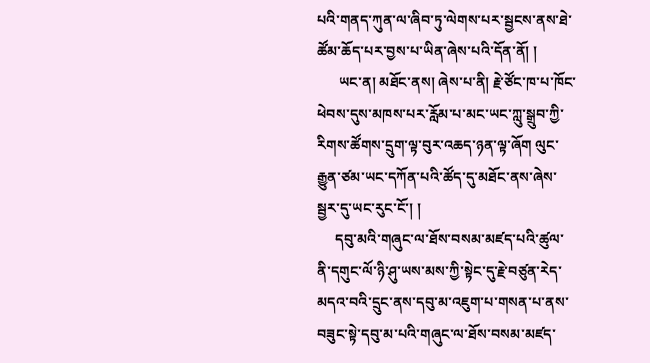པའི་གནད་ཀུན་ལ་ཞིབ་ཏུ་ལེགས་པར་སྦྱངས་ནས་ཐེ་ཚོམ་ཆོད་པར་བྱས་པ་ཡིན་ཞེས་པའི་དོན་ནོ། །
      ཡང་ན། མཐོང་ནས། ཞེས་པ་ནི། རྗེ་ཙོང་ཁ་པ་ཁོང་ཕེབས་དུས་མཁས་པར་རློམ་པ་མང་ཡང་ཀླུ་སྒྲུབ་ཀྱི་རིགས་ཚོགས་དྲུག་ལྟ་བུར་འཆད་ཉན་ལྟ་ཞོག ལུང་རྒྱུན་ཙམ་ཡང་དཀོན་པའི་ཚོད་དུ་མཐོང་ནས་ཞེས་སྦྱར་དུ་ཡང་རུང་ངོ་། །
     དབུ་མའི་གཞུང་ལ་ཐོས་བསམ་མཛད་པའི་ཚུལ་ནི་དགུང་ལོ་ཉི་ཤུ་ཡས་མས་ཀྱི་སྟེང་དུ་རྗེ་བཙུན་རེད་མདའ་བའི་དྲུང་ནས་དབུ་མ་འཇུག་པ་གསན་པ་ནས་བཟུང་སྟེ་དབུ་མ་པའི་གཞུང་ལ་ཐོས་བསམ་མཛད་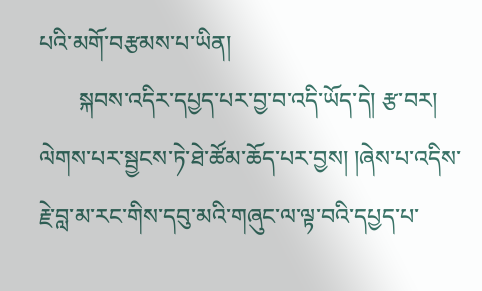པའི་མགོ་བརྩམས་པ་ཡིན།
       སྐབས་འདིར་དཔྱད་པར་བྱ་བ་འདི་ཡོད་དེ། རྩ་བར། ལེགས་པར་སྦྱངས་ཏེ་ཐེ་ཚོམ་ཆོད་པར་བྱས། །ཞེས་པ་འདིས་རྗེ་བླ་མ་རང་གིས་དབུ་མའི་གཞུང་ལ་ལྟ་བའི་དཔྱད་པ་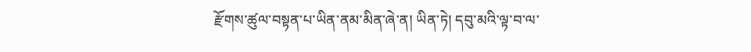རྫོགས་ཚུལ་བསྟན་པ་ཡིན་ནམ་མིན་ཞེ་ན། ཡིན་ཏེ། དབུ་མའི་ལྟ་བ་ལ་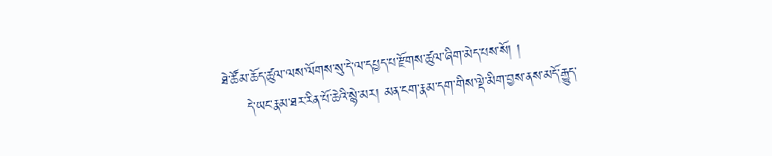ཐེ་ཚོམ་ཆོད་ཚུལ་ལས་ལོགས་སུ་དེ་ལ་དཔྱད་པ་རྫོགས་ཚུལ་ཞིག་མེད་པས་སོ། །
     དེ་ཡང་རྣམ་ཐར་རིན་པོ་ཆེའི་སྙེ་མར། མན་ངག་རྣམ་དག་གིས་ལྡེ་མིག་བྱས་ནས་མདོ་རྒྱུད་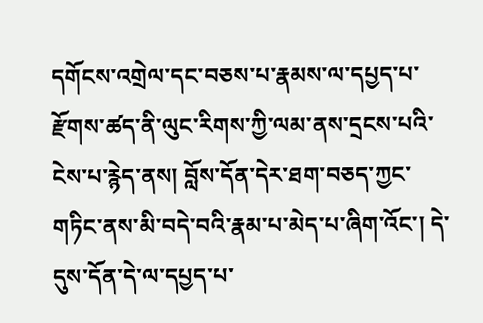དགོངས་འགྲེལ་དང་བཅས་པ་རྣམས་ལ་དཔྱད་པ་རྫོགས་ཚད་ནི་ལུང་རིགས་ཀྱི་ལམ་ནས་དྲངས་པའི་ངེས་པ་རྙེད་ནས། བློས་དོན་དེར་ཐག་བཅད་ཀྱང་གཏིང་ནས་མི་བདེ་བའི་རྣམ་པ་མེད་པ་ཞིག་འོང་། དེ་དུས་དོན་དེ་ལ་དཔྱད་པ་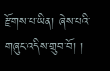རྫོགས་པ་ཡིན། ཞེས་པའི་གཞུང་འདིས་གྲུབ་བོ། །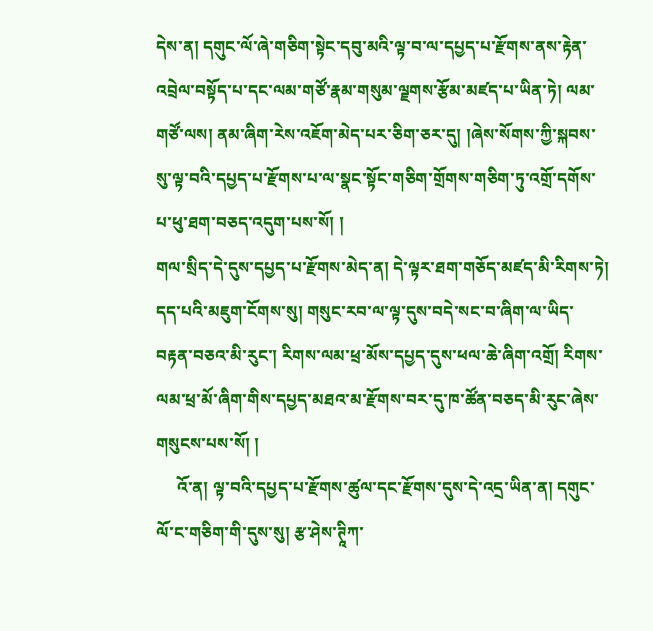དེས་ན། དགུང་ལོ་ཞེ་གཅིག་སྟེང་དབུ་མའི་ལྟ་བ་ལ་དཔྱད་པ་རྫོགས་ནས་རྟེན་འབྲེལ་བསྟོད་པ་དང་ལམ་གཙོ་རྣམ་གསུམ་ལྗགས་རྩོམ་མཛད་པ་ཡིན་ཏེ། ལམ་གཙོ་ལས། ནམ་ཞིག་རེས་འཇོག་མེད་པར་ཅིག་ཅར་དུ། །ཞེས་སོགས་ཀྱི་སྐབས་སུ་ལྟ་བའི་དཔྱད་པ་རྫོགས་པ་ལ་སྣང་སྟོང་གཅིག་གྲོགས་གཅིག་ཏུ་འགྲོ་དགོས་པ་ཕུ་ཐག་བཅད་འདུག་པས་སོ། །
གལ་སྲིད་དེ་དུས་དཔྱད་པ་རྫོགས་མེད་ན། དེ་ལྟར་ཐག་གཅོད་མཛད་མི་རིགས་ཏེ། དད་པའི་མཇུག་ངོགས་སུ། གསུང་རབ་ལ་ལྟ་དུས་བདེ་སང་བ་ཞིག་ལ་ཡིད་བརྟན་བཅའ་མི་རུང་། རིགས་ལམ་ཕྲ་མོས་དཔྱད་དུས་ཕལ་ཆེ་ཞིག་འགྲོ། རིགས་ལམ་ཕྲ་མོ་ཞིག་གིས་དཔྱད་མཐའ་མ་རྫོགས་བར་དུ་ཁ་ཚོན་བཅད་མི་རུང་ཞེས་གསུངས་པས་སོ། །
     འོ་ན། ལྟ་བའི་དཔྱད་པ་རྫོགས་ཚུལ་དང་རྫོགས་དུས་དེ་འདྲ་ཡིན་ན། དགུང་ལོ་ང་གཅིག་གི་དུས་སུ། རྩ་ཤེས་ཊཱིཀ་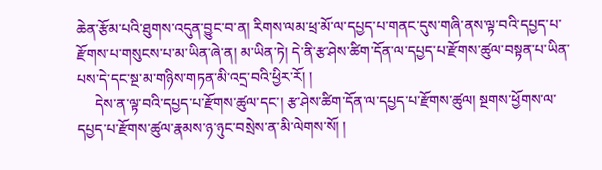ཆེན་རྩོམ་པའི་ཐུགས་འདུན་བྱུང་བ་ན། རིགས་ལམ་ཕྲ་མོ་ལ་དཔྱད་པ་གནང་དུས་གཞི་ནས་ལྟ་བའི་དཔྱད་པ་རྫོགས་པ་གསུངས་པ་མ་ཡིན་ཞེ་ན། མ་ཡིན་ཏེ། དེ་ནི་རྩ་ཤེས་ཚིག་དོན་ལ་དཔྱད་པ་རྫོགས་ཚུལ་བསྟན་པ་ཡིན་པས་དེ་དང་སྔ་མ་གཉིས་གཏན་མི་འདྲ་བའི་ཕྱིར་རོ། །
     དེས་ན་ལྟ་བའི་དཔྱད་པ་རྫོགས་ཚུལ་དང་། རྩ་ཤེས་ཚིག་དོན་ལ་དཔྱད་པ་རྫོགས་ཚུལ། སྔགས་ཕྱོགས་ལ་དཔྱད་པ་རྫོགས་ཚུལ་རྣམས་ཉ་ཉུང་བསྲེས་ན་མི་ལེགས་སོ། །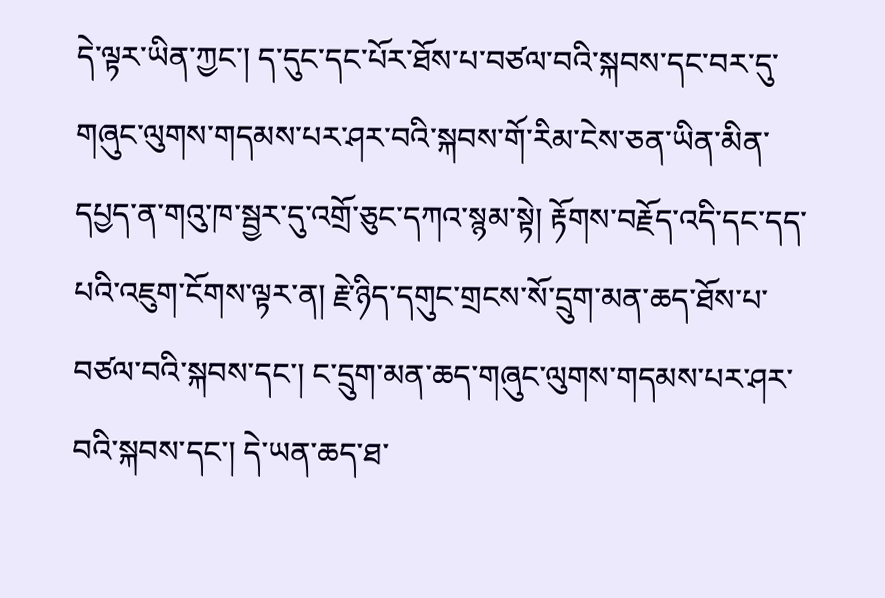དེ་ལྟར་ཡིན་ཀྱང་། ད་དུང་དང་པོར་ཐོས་པ་བཙལ་བའི་སྐབས་དང་བར་དུ་གཞུང་ལུགས་གདམས་པར་ཤར་བའི་སྐབས་གོ་རིམ་ངེས་ཅན་ཡིན་མིན་དཔྱད་ན་གའུ་ཁ་སྦྱར་དུ་འགྲོ་ཅུང་དཀའ་སྙམ་སྟེ། རྟོགས་བརྗོད་འདི་དང་དད་པའི་འཇུག་ངོགས་ལྟར་ན། རྗེ་ཉིད་དགུང་གྲངས་སོ་དྲུག་མན་ཆད་ཐོས་པ་བཙལ་བའི་སྐབས་དང་། ང་དྲུག་མན་ཆད་གཞུང་ལུགས་གདམས་པར་ཤར་བའི་སྐབས་དང་། དེ་ཡན་ཆད་ཐ་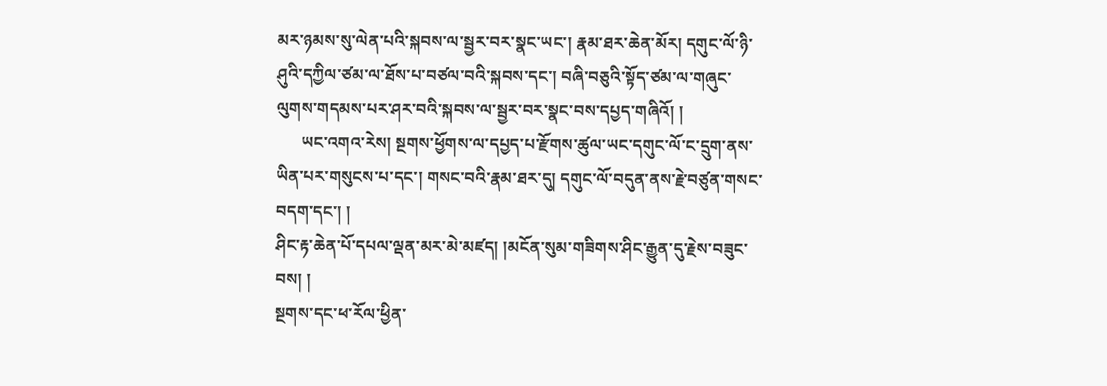མར་ཉམས་སུ་ལེན་པའི་སྐབས་ལ་སྦྱར་བར་སྣང་ཡང་། རྣམ་ཐར་ཆེན་མོར། དགུང་ལོ་ཉི་ཤུའི་དཀྱིལ་ཙམ་ལ་ཐོས་པ་བཙལ་བའི་སྐབས་དང་། བཞི་བཅུའི་སྟོད་ཙམ་ལ་གཞུང་ལུགས་གདམས་པར་ཤར་བའི་སྐབས་ལ་སྦྱར་བར་སྣང་བས་དཔྱད་གཞིའོ། །
      ཡང་འགའ་རེས། སྔགས་ཕྱོགས་ལ་དཔྱད་པ་རྫོགས་ཚུལ་ཡང་དགུང་ལོ་ང་དྲུག་ནས་ཡིན་པར་གསུངས་པ་དང་། གསང་བའི་རྣམ་ཐར་དུ། དགུང་ལོ་བདུན་ནས་རྗེ་བཙུན་གསང་བདག་དང་། །
ཤིང་རྟ་ཆེན་པོ་དཔལ་ལྡན་མར་མེ་མཛད། །མངོན་སུམ་གཟིགས་ཤིང་རྒྱུན་དུ་རྗེས་བཟུང་བས། །
སྔགས་དང་ཕ་རོལ་ཕྱིན་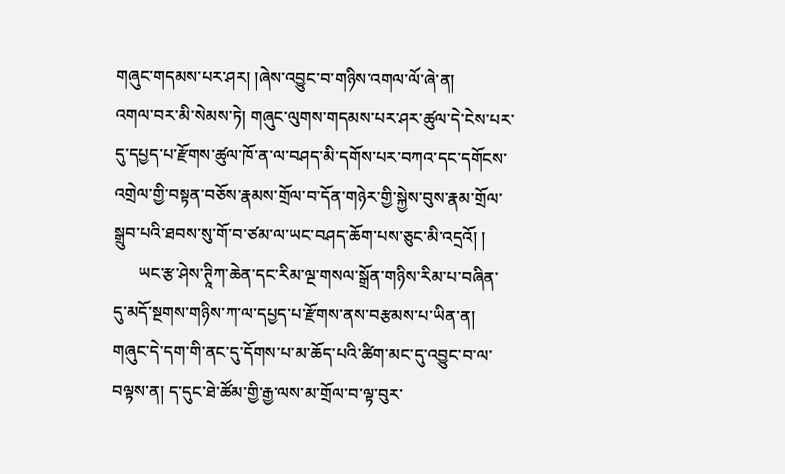གཞུང་གདམས་པར་ཤར། །ཞེས་འབྱུང་བ་གཉིས་འགལ་ལོ་ཞེ་ན།
འགལ་བར་མི་སེམས་ཏེ། གཞུང་ལུགས་གདམས་པར་ཤར་ཚུལ་དེ་ངེས་པར་དུ་དཔྱད་པ་རྫོགས་ཚུལ་ཁོ་ན་ལ་བཤད་མི་དགོས་པར་བཀའ་དང་དགོངས་འགྲེལ་གྱི་བསྟན་བཅོས་རྣམས་གྲོལ་བ་དོན་གཉེར་གྱི་སྐྱེས་བུས་རྣམ་གྲོལ་སྒྲུབ་པའི་ཐབས་སུ་གོ་བ་ཙམ་ལ་ཡང་བཤད་ཆོག་པས་ཅུང་མི་འདྲའོ། །
      ཡང་རྩ་ཤེས་ཊཱིཀ་ཆེན་དང་རིམ་ལྔ་གསལ་སྒྲོན་གཉིས་རིམ་པ་བཞིན་དུ་མདོ་སྔགས་གཉིས་ཀ་ལ་དཔྱད་པ་རྫོགས་ནས་བརྩམས་པ་ཡིན་ན། གཞུང་དེ་དག་གི་ནང་དུ་དོགས་པ་མ་ཆོད་པའི་ཚིག་མང་དུ་འབྱུང་བ་ལ་བལྟས་ན། ད་དུང་ཐེ་ཚོམ་གྱི་རྒྱ་ལས་མ་གྲོལ་བ་ལྟ་བུར་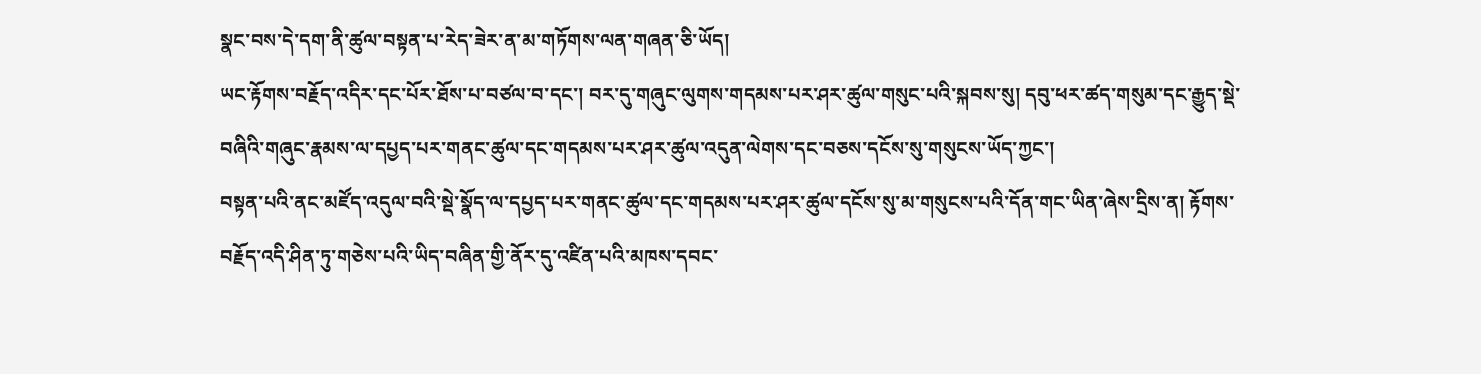སྣང་བས་དེ་དག་ནི་ཚུལ་བསྟན་པ་རེད་ཟེར་ན་མ་གཏོགས་ལན་གཞན་ཅི་ཡོད།
ཡང་རྟོགས་བརྗོད་འདིར་དང་པོར་ཐོས་པ་བཙལ་བ་དང་། བར་དུ་གཞུང་ལུགས་གདམས་པར་ཤར་ཚུལ་གསུང་པའི་སྐབས་སུ། དབུ་ཕར་ཚད་གསུམ་དང་རྒྱུད་སྡེ་བཞིའི་གཞུང་རྣམས་ལ་དཔྱད་པར་གནང་ཚུལ་དང་གདམས་པར་ཤར་ཚུལ་འདུན་ལེགས་དང་བཅས་དངོས་སུ་གསུངས་ཡོད་ཀྱང་།
བསྟན་པའི་ནང་མཛོད་འདུལ་བའི་སྡེ་སྣོད་ལ་དཔྱད་པར་གནང་ཚུལ་དང་གདམས་པར་ཤར་ཚུལ་དངོས་སུ་མ་གསུངས་པའི་དོན་གང་ཡིན་ཞེས་དྲིས་ན། རྟོགས་བརྗོད་འདི་ཤིན་ཏུ་གཅེས་པའི་ཡིད་བཞིན་གྱི་ནོར་དུ་འཛིན་པའི་མཁས་དབང་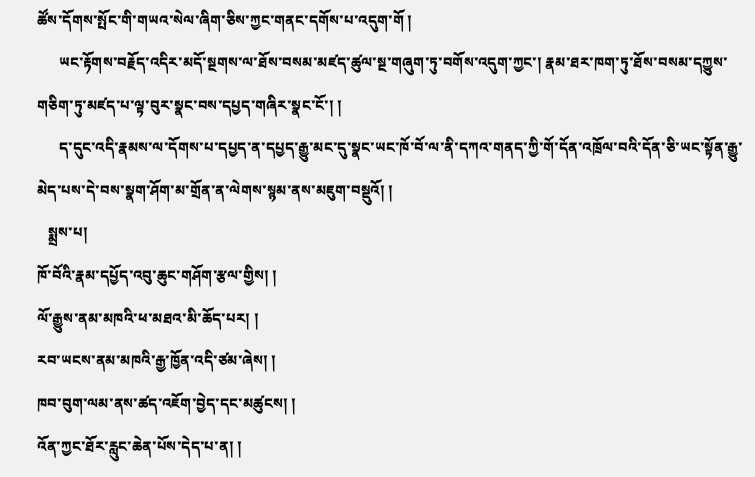ཚོས་དོགས་སྤོང་གི་གཡའ་སེལ་ཞིག་ཅིས་ཀྱང་གནང་དགོས་པ་འདུག་གོ །
      ཡང་རྟོགས་བརྗོད་འདིར་མདོ་སྔགས་ལ་ཐོས་བསམ་མཛད་ཚུལ་སྔ་གཞུག་ཏུ་བགོས་འདུག་ཀྱང་། རྣམ་ཐར་ཁག་ཏུ་ཐོས་བསམ་དཀྱུས་གཅིག་ཏུ་མཛད་པ་ལྟ་བུར་སྣང་བས་དཔྱད་གཞིར་སྣང་ངོ་། །
      ད་དུང་འདི་རྣམས་ལ་དོགས་པ་དཔྱད་ན་དཔྱད་རྒྱུ་མང་དུ་སྣང་ཡང་ཁོ་བོ་ལ་ནི་དཀའ་གནད་ཀྱི་གོ་དོན་འཁྲོལ་བའི་དོན་ཅི་ཡང་སྟོན་རྒྱུ་མེད་པས་དེ་བས་སྣག་ཤོག་མ་གྲོན་ན་ལེགས་སྙམ་ནས་མཇུག་བསྡུའོ། །
   སྨྲས་པ།
ཁོ་བོའི་རྣམ་དཔྱོད་འབུ་ཆུང་གཤོག་རྩལ་གྱིས། །
ལོ་རྒྱུས་ནམ་མཁའི་ཕ་མཐའ་མི་ཆོད་པར། །
རབ་ཡངས་ནམ་མཁའི་རྒྱ་ཁྱོན་འདི་ཙམ་ཞེས། །
ཁབ་བུག་ལམ་ནས་ཚད་འཇོག་བྱེད་དང་མཚུངས། །
འོན་ཀྱང་ཐོར་རླུང་ཆེན་པོས་དེད་པ་ན། །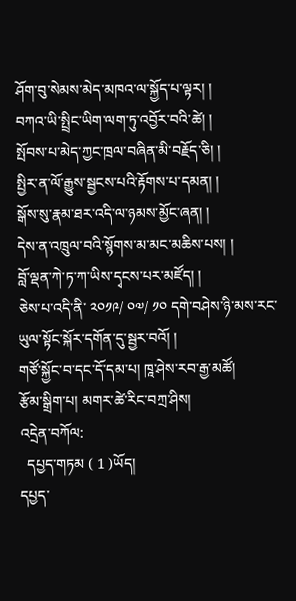ཤོག་བུ་སེམས་མེད་མཁའ་ལ་སྐྱོད་པ་ལྟར། །
བཀའ་ཡི་སྤྲིང་ཡིག་ལག་ཏུ་འབྱོར་བའི་ཚེ། །
སྤོབས་པ་མེད་ཀྱང་ཁྲལ་བཞིན་མི་བརྗོད་ཅི། །
སྤྱིར་ན་ལོ་རྒྱུས་སྦྱངས་པའི་རྟོགས་པ་དམན། །
སྒོས་སུ་རྣམ་ཐར་འདི་ལ་ཉམས་མྱོང་ཞན། །
དེས་ན་འཁྲུལ་བའི་སྙོགས་མ་མང་མཆིས་པས། །
བློ་ལྡན་ཀེ་ཏ་ཀ་ཡིས་དྭངས་པར་མཛོད། །
ཅེས་པ་འདི་ནི་ ༢༠༡༩/ ༠༧/ ༡༠ དགེ་བཤེས་ཉི་མས་རང་ཡུལ་སྟོང་སྐོར་དགོན་དུ་སྦྱར་བའོ། །
གཙོ་སྐྱོང་བ་དང་དོ་དམ་པ། ཁཱ་ཤེས་རབ་རྒྱ་མཚོ།
རྩོམ་སྒྲིག་པ། མགར་ཚེ་རིང་བཀྲ་ཤིས།
འདྲེན་བཀོལ:
  དཔྱད་གཏམ ( 1 )ཡོད།
དཔྱད་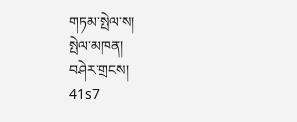གཏམ་སྤེལ་ས།
སྤེལ་མཁན།
བཤེར་གྲངས།
41s7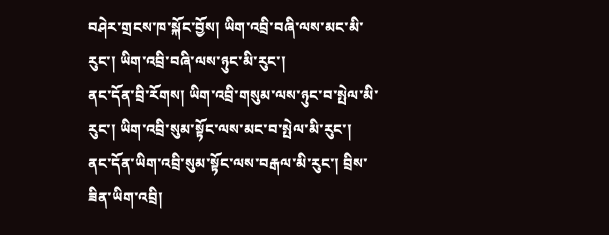བཤེར་གྲངས་ཁ་སྐོང་བྱོས། ཡིག་འབྲི་བཞི་ལས་མང་མི་རུང་། ཡིག་འབྲི་བཞི་ལས་ཉུང་མི་རུང་།
ནང་དོན་བྲི་རོགས། ཡིག་འབྲི་གསུམ་ལས་ཉུང་བ་སྤེལ་མི་རུང་། ཡིག་འབྲི་སུམ་སྟོང་ལས་མང་བ་སྤེལ་མི་རུང་།
ནང་དོན་ཡིག་འབྲི་སུམ་སྟོང་ལས་བརྒལ་མི་རུང་། བྲིས་ཟིན་ཡིག་འབྲི།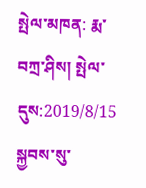སྤེལ་མཁན: རྨ་བཀྲ་ཤིས། སྤེལ་དུས:2019/8/15
སྐྱབས་སུ་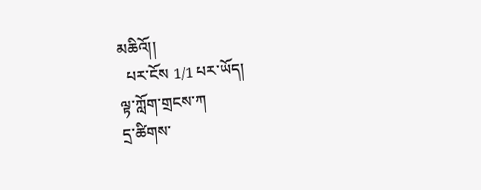མཆིའོ།།
  པར་ངོས 1/1 པར་ཡོད།
ལྟ་ཀློག་གྲངས་ཀ
དྲ་ཚིགས་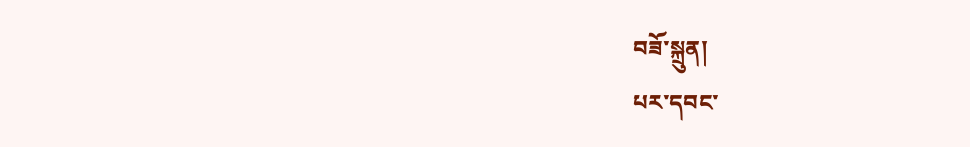བཟོ་སྐྲུན།
པར་དབང་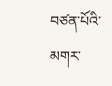བཙན་པོའི་མགར་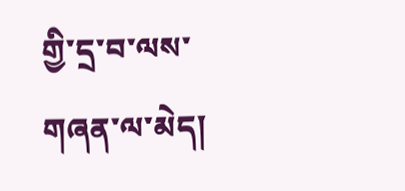གྱི་དྲ་བ་ལས་གཞན་ལ་མེད།